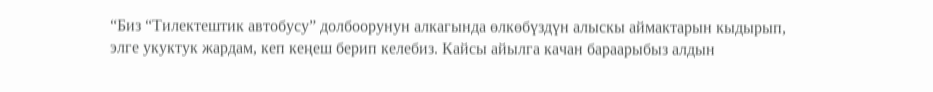“Биз “Тилектештик автобусу” долбоорунун алкагында өлкөбүздүн алыскы аймактарын кыдырып, элге укуктук жардам, кеп кеңеш берип келебиз. Кайсы айылга качан бараарыбыз алдын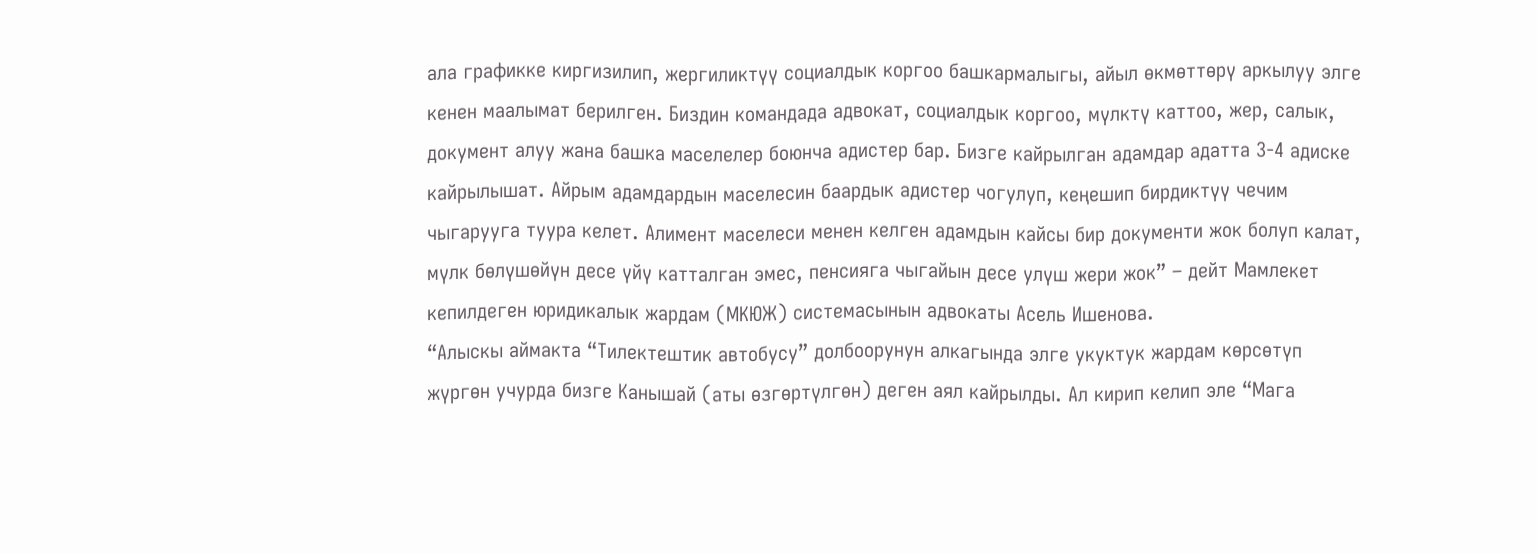ала графикке киргизилип, жергиликтүү социалдык коргоо башкармалыгы, айыл өкмөттөрү аркылуу элге кенен маалымат берилген. Биздин командада адвокат, социалдык коргоо, мүлктү каттоо, жер, салык, документ алуу жана башка маселелер боюнча адистер бар. Бизге кайрылган адамдар адатта 3-4 адиске кайрылышат. Айрым адамдардын маселесин баардык адистер чогулуп, кеңешип бирдиктүү чечим чыгарууга туура келет. Алимент маселеси менен келген адамдын кайсы бир документи жок болуп калат, мүлк бөлүшөйүн десе үйү катталган эмес, пенсияга чыгайын десе улүш жери жок” – дейт Мамлекет кепилдеген юридикалык жардам (МКЮЖ) системасынын адвокаты Асель Ишенова.
“Алыскы аймакта “Тилектештик автобусу” долбоорунун алкагында элге укуктук жардам көрсөтүп жүргөн учурда бизге Канышай (аты өзгөртүлгөн) деген аял кайрылды. Ал кирип келип эле “Мага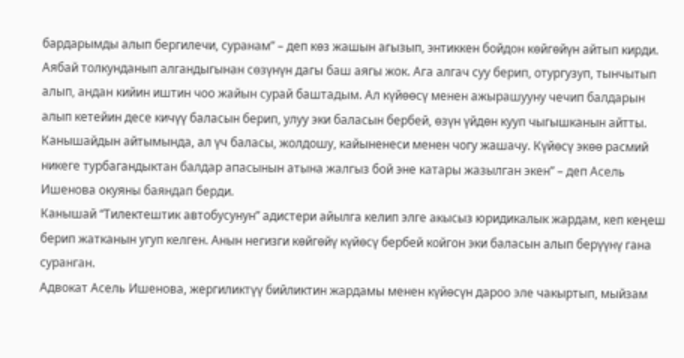бардарымды алып бергилечи, суранам” – деп көз жашын агызып, энтиккен бойдон көйгөйүн айтып кирди. Аябай толкунданып алгандыгынан сөзүнүн дагы баш аягы жок. Ага алгач суу берип, отургузуп, тынчытып алып, андан кийин иштин чоо жайын сурай баштадым. Ал күйөөсү менен ажырашууну чечип балдарын алып кетейин десе кичүү баласын берип, улуу эки баласын бербей, өзүн үйдөн кууп чыгышканын айтты. Канышайдын айтымында, ал үч баласы, жолдошу, кайыненеси менен чогу жашачу. Күйөсү экөө расмий никеге турбагандыктан балдар апасынын атына жалгыз бой эне катары жазылган экен” – деп Асель Ишенова окуяны баяндап берди.
Канышай “Тилектештик автобусунун” адистери айылга келип элге акысыз юридикалык жардам, кеп кеңеш берип жатканын угуп келген. Анын негизги көйгөйү күйөсү бербей койгон эки баласын алып берүүнү гана суранган.
Адвокат Асель Ишенова, жергиликтүү бийликтин жардамы менен күйөсүн дароо эле чакыртып, мыйзам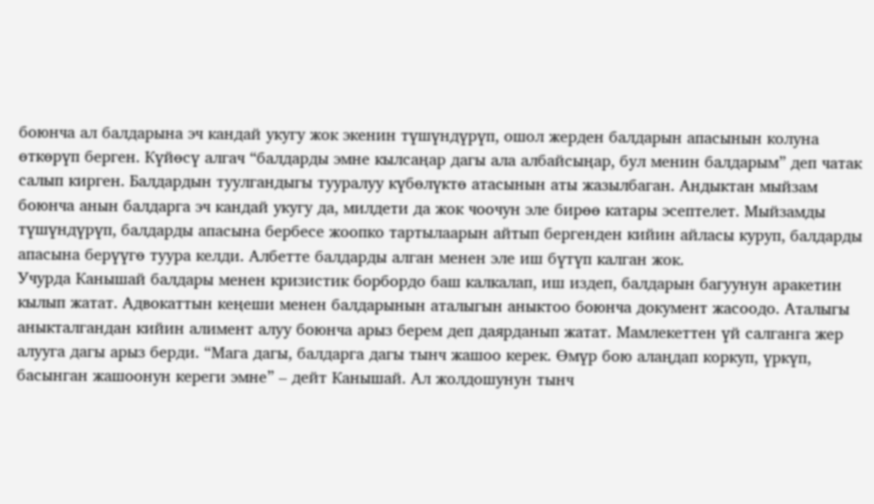боюнча ал балдарына эч кандай укугу жок экенин түшүндүрүп, ошол жерден балдарын апасынын колуна өткөрүп берген. Күйөсү алгач “балдарды эмне кылсаңар дагы ала албайсыңар, бул менин балдарым” деп чатак салып кирген. Балдардын туулгандыгы тууралуу күбөлүктө атасынын аты жазылбаган. Андыктан мыйзам боюнча анын балдарга эч кандай укугу да, милдети да жок чоочун эле бирөө катары эсептелет. Мыйзамды түшүндүрүп, балдарды апасына бербесе жоопко тартылаарын айтып бергенден кийин айласы куруп, балдарды апасына берүүгө туура келди. Албетте балдарды алган менен эле иш бүтүп калган жок.
Учурда Канышай балдары менен кризистик борбордо баш калкалап, иш издеп, балдарын багуунун аракетин кылып жатат. Адвокаттын кеңеши менен балдарынын аталыгын аныктоо боюнча документ жасоодо. Аталыгы аныкталгандан кийин алимент алуу боюнча арыз берем деп даярданып жатат. Мамлекеттен үй салганга жер алууга дагы арыз берди. “Мага дагы, балдарга дагы тынч жашоо керек. Өмүр бою алаңдап коркуп, үркүп, басынган жашоонун кереги эмне” – дейт Канышай. Ал жолдошунун тынч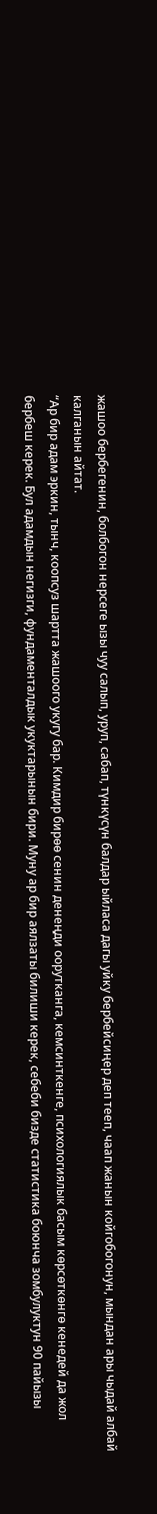жашоо бербегенин, болбогон нерсеге ызы чуу салып, уруп, сабап, түнкүсүн балдар ыйласа дагы уйку бербейсиңер деп тееп, чаап жанын койгобогонун, мындан ары чыдай албай калганын айтат.
“Ар бир адам эркин, тынч, коопсуз шартта жашоого укугу бар. Кимдир бирөө сенин денеңди оорутканга, кемсинткенге, психологиялык басым көрсөткөнгө кенедей да жол бербеш керек. Бул адамдын негизги, фундаменталдык укуктарынын бири. Муну ар бир аялзаты билиши керек, себеби бизде статистика боюнча зомбулуктун 90 пайызы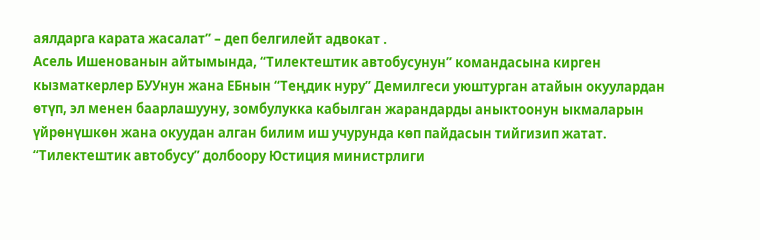аялдарга карата жасалат” – деп белгилейт адвокат .
Асель Ишенованын айтымында, “Тилектештик автобусунун” командасына кирген кызматкерлер БУУнун жана ЕБнын “Теңдик нуру” Демилгеси уюштурган атайын окуулардан өтүп, эл менен баарлашууну, зомбулукка кабылган жарандарды аныктоонун ыкмаларын үйрөнүшкөн жана окуудан алган билим иш учурунда көп пайдасын тийгизип жатат. “Тилектештик автобусу” долбоору Юстиция министрлиги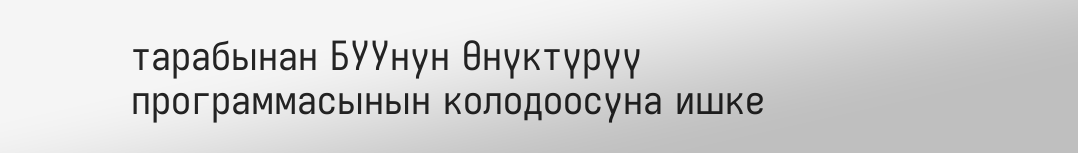тарабынан БУУнун Өнүктүрүү программасынын колодоосуна ишке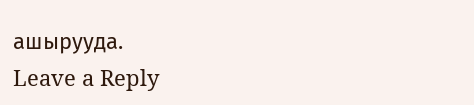ашырууда.
Leave a Reply